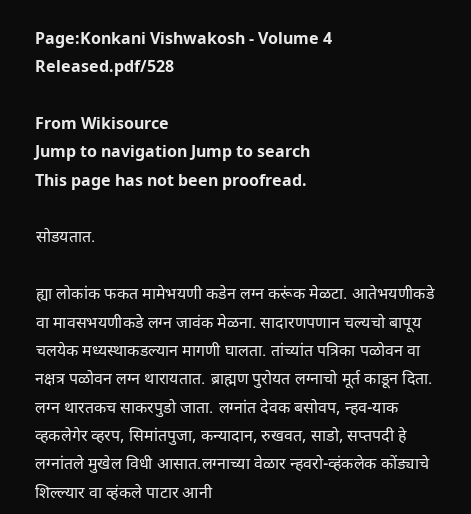Page:Konkani Vishwakosh - Volume 4 Released.pdf/528

From Wikisource
Jump to navigation Jump to search
This page has not been proofread.

सोडयतात.

ह्या लोकांक फकत मामेभयणी कडेन लग्न करूंक मेळटा. आतेभयणीकडे वा मावसभयणीकडे लग्न जावंक मेळना. सादारणपणान चल्यचो बापूय चलयेक मध्यस्थाकडल्यान मागणी घालता. तांच्यांत पत्रिका पळोवन वा नक्षत्र पळोवन लग्न थारायतात. ब्राह्मण पुरोयत लग्नाचो मूर्त काडून दिता. लग्न थारतकच साकरपुडो जाता. लग्नांत देवक बसोवप, न्हव-याक व्हकलेगेर व्हरप, सिमांतपुजा, कन्यादान, रुखवत, साडो, सप्तपदी हे लग्नांतले मुखेल विधी आसात.लग्नाच्या वेळार न्हवरो-व्हंकलेक कोंड्याचे शिल्ल्यार वा व्हंकले पाटार आनी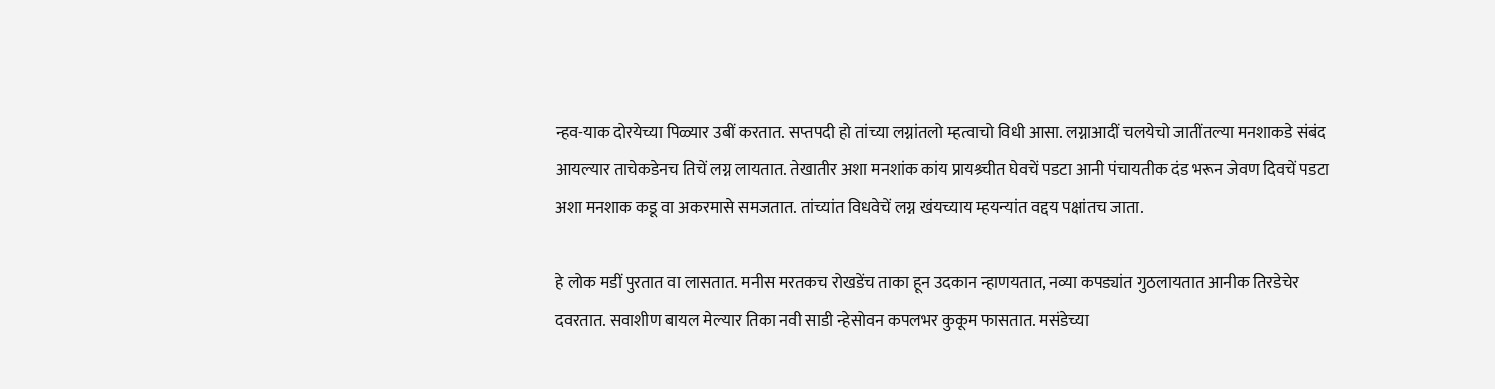न्हव-याक दोरयेच्या पिळ्यार उबीं करतात. सप्तपदी हो तांच्या लग्नांतलो म्हत्वाचो विधी आसा. लग्नाआदीं चलयेचो जातींतल्या मनशाकडे संबंद आयल्यार ताचेकडेनच तिचें लग्न लायतात. तेखातीर अशा मनशांक कांय प्रायश्र्चीत घेवचें पडटा आनी पंचायतीक दंड भरून जेवण दिवचें पडटा अशा मनशाक कडू वा अकरमासे समजतात. तांच्यांत विधवेचें लग्न खंयच्याय म्हयन्यांत वद्दय पक्षांतच जाता.

हे लोक मडीं पुरतात वा लासतात. मनीस मरतकच रोखडेंच ताका हून उदकान न्हाणयतात, नव्या कपड्यांत गुठलायतात आनीक तिरडेचेर दवरतात. सवाशीण बायल मेल्यार तिका नवी साडी न्हेसोवन कपलभर कुकूम फासतात. मसंडेच्या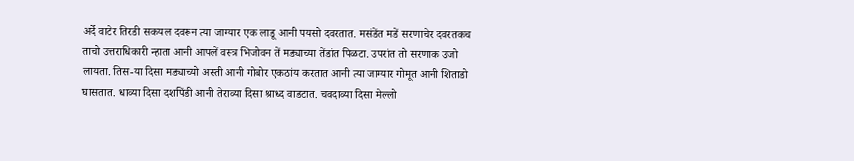अर्दे वाटेर तिरडी सकयल दवरून त्या जाग्यार एक लाडू आनी पयसो दवरतात. मसंडेंत मडें सरणाचेर दवरतकच ताचो उत्तराधिकारी न्हाता आनी आपलें वस्त्र भिजोवन तें मड्याच्या तेंडांत पिळटा. उपरांत तो सरणाक उजो लायता. तिस-या दिसा मड्याच्यो अस्ती आनी गोबोर एकठांय करतात आनी त्या जाग्यार गोमूत आनी शिताडो घासतात. धाव्या दिसा दशपिंडी आनी तेराव्या दिसा श्राध्द वाडटात. चवदाव्या दिसा मेल्लो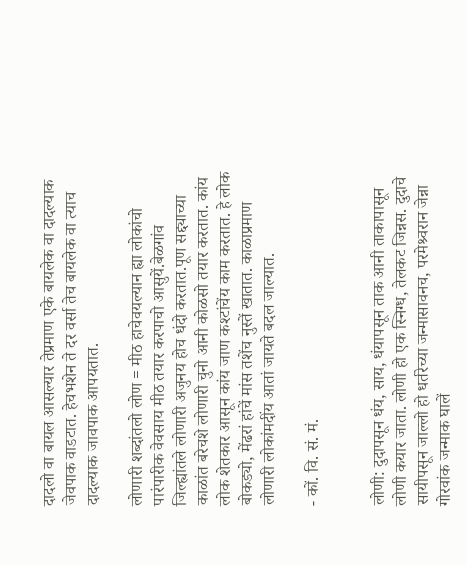दादलो वा बायल आसल्यार तेप्रमाण एके बायलेक वा दादल्याक जेवपाक वाडटात. हेचभशेन ते दर वर्सा तेच बायलेक वा त्याच दादल्याक जावपाक आपयतात.

लोणारी शब्दांतलो लोण = मीठ हाचेवयल्यान ह्या लोकांचो पारंपारीक वेवसाय मीठ तयार करपाचो आसुयें.बेळगांव जिल्ह्यांतले लोणारी अजुनय होच धंदो करतात.पूण सद्द्याच्या काळांत बरेचशे लोणारी चुनो आनी कोळसो तयार करतात. कांय लोक शेतकार आसून कांय जाण कश्टांचेंय काम करतात. हे लोक बोकड्यो, मेंढरां हांचें मांस तशेंच नुस्तें खातात. काळाप्रमाण लोणारी लोकांमदींय आतां जायते बदल जाल्यात.

- कों. वि. सं. मं.


लोणी: दुदापसून धंय, साय, धंयापसून ताक आनी ताकापासून लोणी कयार जाता. लोणी हो एक स्निग्ध, तेलकट जिन्नस. दुदाचे सायीपसून जाल्लो हो धर्तरेच्या जन्मासावनच, परमेश्र्वरान जेन्ना गोरवांक जन्माक घालें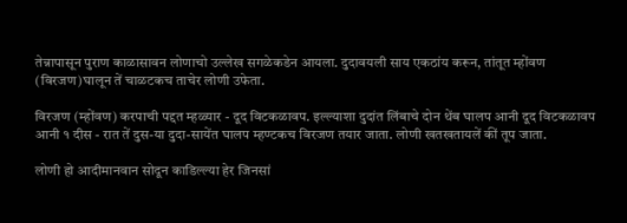तेन्नापासून पुराण काळासावन लोणाचो उल्लेख सगळेकडेन आयला. दुदावयली साय एकठांय करून, तांतूत म्होंवण (विरजण)घालून तें चाळटकच ताचेर लोणी उफेता.

विरजण (म्होंवण) करपाची पद्दत म्हळ्यार - दूद विटकळावप. इल्ल्याशा दुदांत लिंबाचे दोन थेंब घालप आनी दूद विटकळावप आनी १ दीस - रात तें दुस-या दुदा-सायेंत घालप म्हण्टकच विरजण तयार जाता. लोणी खतखतायलें कीं तूप जाता.

लोणी हो आदीमानवान सोदून काडिल्ल्या हेर जिनसां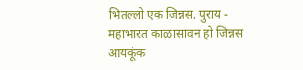भितल्लो एक जिन्नस. पुराय - महाभारत काळासावन हो जिन्नस आयकूंक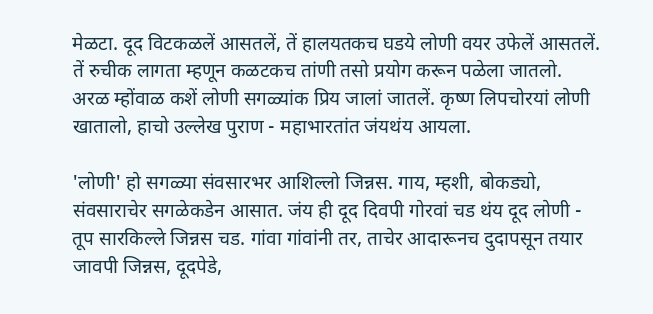मेळटा. दूद विटकळलें आसतलें, तें हालयतकच घडये लोणी वयर उफेलें आसतलें. तें रुचीक लागता म्हणून कळटकच तांणी तसो प्रयोग करून पळेला जातलो. अरळ म्होंवाळ कशें लोणी सगळ्यांक प्रिय जालां जातलें. कृष्ण लिपचोरयां लोणी खातालो, हाचो उल्लेख पुराण - महाभारतांत जंयथंय आयला.

'लोणी' हो सगळ्या संवसारभर आशिल्लो जिन्नस. गाय, म्हशी, बोकड्यो, संवसाराचेर सगळेकडेन आसात. जंय ही दूद दिवपी गोरवां चड थंय दूद लोणी - तूप सारकिल्ले जिन्नस चड. गांवा गांवांनी तर, ताचेर आदारूनच दुदापसून तयार जावपी जिन्नस, दूदपेडे,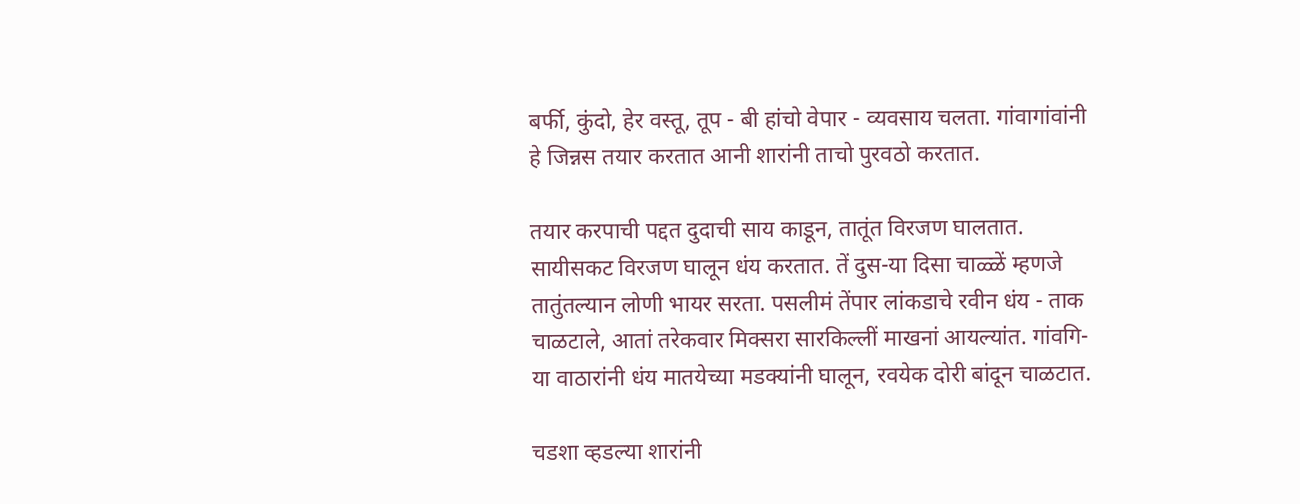बर्फी, कुंदो, हेर वस्तू, तूप - बी हांचो वेपार - व्यवसाय चलता. गांवागांवांनी हे जिन्नस तयार करतात आनी शारांनी ताचो पुरवठो करतात.

तयार करपाची पद्दत दुदाची साय काडून, तातूंत विरजण घालतात. सायीसकट विरजण घालून धंय करतात. तें दुस-या दिसा चाळ्ळें म्हणजे तातुंतल्यान लोणी भायर सरता. पसलीमं तेंपार लांकडाचे रवीन धंय - ताक चाळटाले, आतां तरेकवार मिक्सरा सारकिल्लीं माखनां आयल्यांत. गांवगि-या वाठारांनी धंय मातयेच्या मडक्यांनी घालून, रवयेक दोरी बांदून चाळटात.

चडशा व्हडल्या शारांनी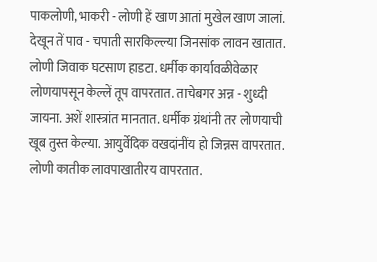पाकलोणी, भाकरी - लोणी हें खाण आतां मुखेल खाण जालां. देखून तें पाव - चपाती सारकिल्ल्या जिनसांक लावन खातात. लोणी जिवाक घटसाण हाडटा. धर्मीक कार्यावळीवेळार लोणयापसून केल्लें तूप वापरतात. ताचेबगर अन्न - शुध्दी जायना. अशें शास्त्रांत मानतात. धर्मीक ग्रंथांनी तर लोणयाची खूब तुस्त केल्या. आयुर्वेदिक वखदांनींय हो जिन्नस वापरतात. लोणी कातीक लावपाखातीरय वापरतात.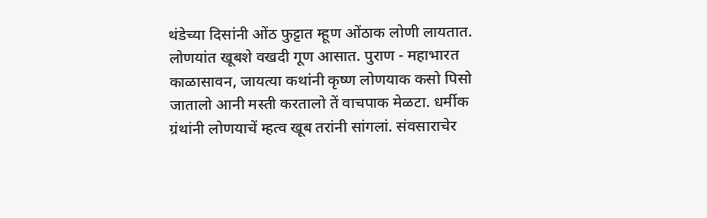थंडेच्या दिसांनी ओंठ फुट्टात म्हूण ओंठाक लोणी लायतात. लोणयांत खूबशे वखदी गूण आसात. पुराण - महाभारत काळासावन, जायत्या कथांनी कृष्ण लोणयाक कसो पिसो जातालो आनी मस्ती करतालो तें वाचपाक मेळटा. धर्मीक ग्रंथांनी लोणयाचें म्हत्व खूब तरांनी सांगलां. संवसाराचेर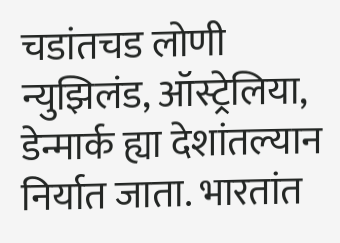चडांतचड लोणी न्युझिलंड, ऑस्ट्रेलिया, डेन्मार्क ह्या देशांतल्यान निर्यात जाता. भारतांत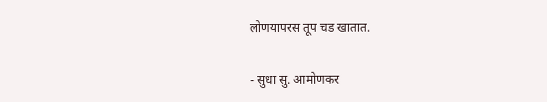लोणयापरस तूप चड खातात.

- सुधा सु. आमोणकर